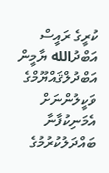ކުރީގެ ރައީސް އަބްދުالله ޔާމީން އަބްދުލްޤައްޔޫމްގެ ވަކީލުންނަށް އެމަނިކުފާނާ ބައްދަލުކުރުމުގެ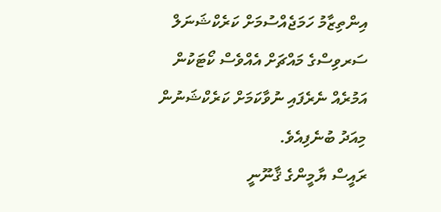އިންތިޒާމު ހަމަޖެއްސުމަށް ކަރެކްޝަނަލް ސަރވިސްގެ މައްޗަށް އެއްވެސް ކޯޓަކުން އަމުރެއް ނެރެފައި ނުވާކަމަށް ކަރެކްޝަނުން މިއަދު ބުނެފިއެވެ.
ރައީސް ޔާމީންގެ ޤާނޫނީ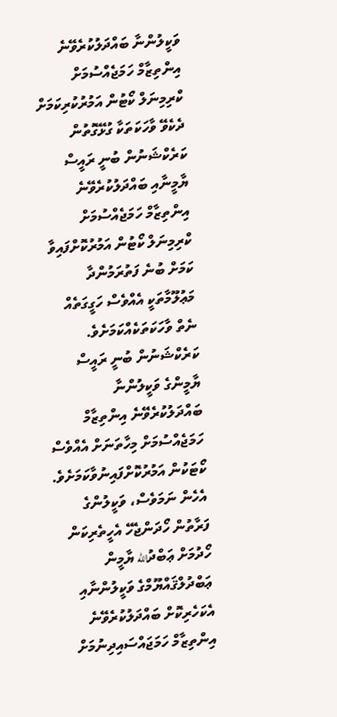ވަކީލުންނާ ބައްދަލުކުރެވޭނެ އިންތިޒާމް ހަމަޖެއްސުމަށް ކްރިމިނަލް ކޯޓުން އަމުރުކުރިކަމަށް ދެކެވޭ ވާހަކަތަކާ ގުޅޭގޮތުން ކަރެކްޝަނުން ބުނީ ރައީސް ޔާމީނާއި ބައްދަލުކުރެވޭނެ އިންތިޒާމް ހަމަޖެއްސުމަށް ކްރިމިނަލް ކޯޓުން އަމުރުކޮށްފައިވާ ކަމަށް ބުނެ ފަތުރަމުންދާ މަޢުލޫމާތަކީ އެއްވެސް ހަގީގަތެއް ނެތް ވާހަކަތަކެއްކަމަށެވެ.
ކަރެކްޝަނުން ބުނީ ރައީސް ޔާމީންގެ ވަކީލުންނާ ބައްދަލުކުރެވޭނެ އިންތިޒާމް ހަމަޖެއްސުމަށް މިހާތަނަށް އެއްވެސް ކޯޓަކުން އަމުރުކޮށްފައިނުވާކަމަށެވެ. އެހެން ނަމަވެސް، ވަކީލުންގެ ފަރާތުން ހޯދަންޖެހޭ އެހީތެރިކަން ހޯދުމަށް ޢަބްދުالله ޔާމީން ޢަބްދުލްޤައްޔޫމްގެ ވަކީލުންނާއި އެކަހެރިކޮށް ބައްދަލުކުރެވޭނެ އިންތިޒާމް ހަމަޖައްސައިދިނުމަށް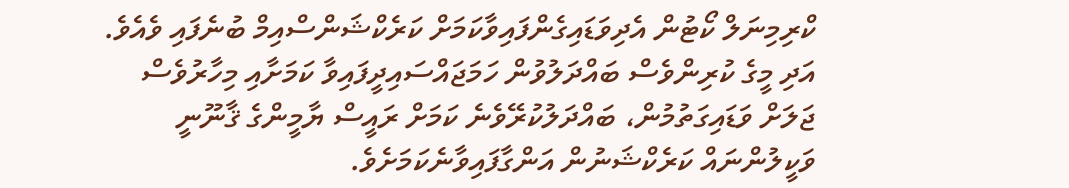ކްރިމިނަލް ކޯޓުން އެދިވަޑައިގެންފައިވާކަމަށް ކަރެކްޝަންސްއިމް ބުނެފައި ވެއެވެ. އަދި މީގެ ކުރިންވެސް ބައްދަލުވުން ހަމަޖައްސައިދީފައިވާ ކަމަށާއި މިހާރުވެސް ޖަލަށް ވަޑައިގަތުމުން، ބައްދަލުކުރޭވެނެ ކަމަށް ރައީސް ޔާމީންގެ ޤާނޫނީ ވަކީލުންނައް ކަރެކްޝަނުން އަންގާފައިވާނެކަމަށެވެ.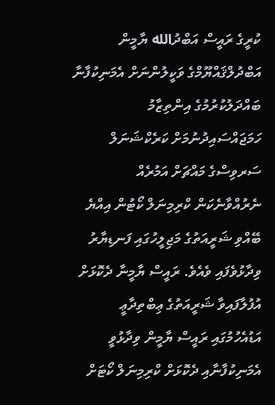ކުރީގެ ރައީސް އަބްދުالله ޔާމީން އަބްދުލްޤައްޔޫމްގެ ވަކީލުންނަށް އެމަނިކުފާނާ ބައްދަލުކުރުމުގެ އިންތިޒާމު ހަމަޖައްސައިދުނުމަށް ކަރެކްޝަނަލް ސަރވިސްގެ މައްޗަށް އަމުރެއް ނެރުއްވާނެކަން ކްރިމިނަލް ކޯޓުން އިއްޔެ ބޭއްވި ޝަރީއަތުގެ މަޖިލީހުގައި ފަނޑިޔާރު ވިދާޅުވެފައި ވެއެވެ. ރައީސް ޔާމީނާ ދެކޮޅަށް އުފުލާފައިވާ ޝަރީއަތުގެ ޢިބްތިދާޢީ އަޑުއެހުމުގައި ރައީސް ޔާމީން ވިދާޅުވީ އެމަނިކުފާނާއި ދެކޮޅަށް ކްރިމިނަލް ކޯޓަށް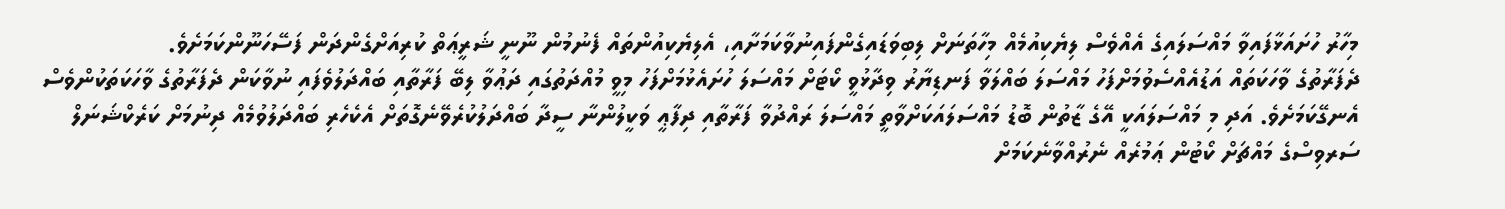މިހާރު ހުށައަޅާފައިވާ މައްސަލައިގެ އެއްވެސް ލިޔެކިއުމެއް މިހާތަނަށް ލިބިވަޑައިގެންފައިނުވާކަމަށާއި، އެލިޔެކިއުންތައް ފެނުމުން ނޫނީ ޝަރީޢަތް ކުރިއަށްގެންދަން ފަސޭހަނޫންކަމަށެވެ.
ދެފަރާތުގެ ވާހަކަތައް އަޑުއެއްސެވުމަށްފަހު މައްސަލަ ބައްލަވާ ފަނޑިޔާރު ވިދާޅުވީ ކޯޓަށް މައްސަލަ ހުށައެޅުމަށްފަހު މިވީ މުއްދަތުގައި ދަޢުވާ ލިބޭ ފަރާތާއި ބައްދަލުވެފައި ނުވާކަން ދެފަރާތުގެ ވާހަކަތަކުންވެސް އެނގޭކަމަށެވެ. އަދި މި މައްސަލައަކީ އޭގެ ޒާތުން ބޮޑު މައްސަލައަކަށްވާތީ މައްސަލަ ރައްދުވާ ފަރާތާއި ދިފާޢީ ވަކީލުންނާ ސީދާ ބައްދަލުކުރެވޭނެގޮތަށް އެކެހެރި ބައްދަލުވުމެއް ދިނުމަށް ކަރެކްޝަނަލް ސަރވިސްގެ މައްޗަށް ކޯޓުން ޢަމުރެއް ނެރުއްވާނެކަމަށް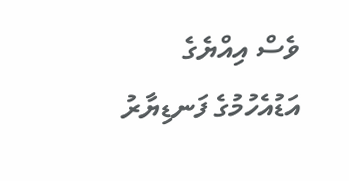ވެސް އިއްޔެގެ އަޑުއެހުމުގެ ފަނޑިޔާރު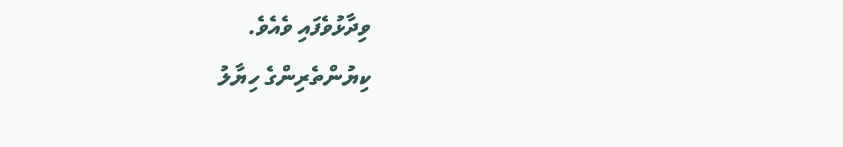ވިދާޅުވެފައި ވެއެވެ.
ކިޔުންތެރިންގެ ހިޔާލު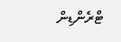ޓްރެންޑިން